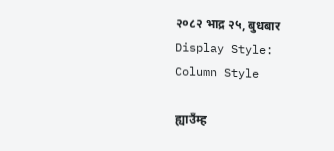२०८२ भाद्र २५, बुधबार
Display Style:
Column Style

ह्याउँम्ह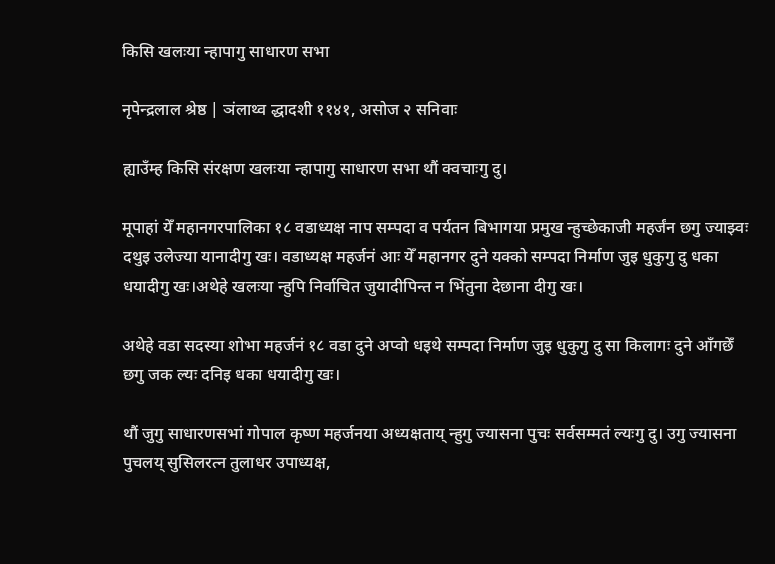किसि खलःया न्हापागु साधारण सभा

नृपेन्द्रलाल श्रेष्ठ | ञंलाथ्व द्धादशी ११४१, असोज २ सनिवाः

ह्याउँम्ह किसि संरक्षण खलःया न्हापागु साधारण सभा थौं क्वचाःगु दु।

मूपाहां येँ महानगरपालिका १८ वडाध्यक्ष नाप सम्पदा व पर्यतन बिभागया प्रमुख न्हुच्छेकाजी महर्जंन छगु ज्याझ्वः दथुइ उलेज्या यानादीगु खः। वडाध्यक्ष महर्जनं आः येँ महानगर दुने यक्को सम्पदा निर्माण जुइ धुकुगु दु धका धयादीगु खः।अथेहे खलःया न्हुपि निर्वाचित जुयादीपिन्त न भिंतुना देछाना दीगु खः।

अथेहे वडा सदस्या शोभा महर्जनं १८ वडा दुने अप्वो धइथे सम्पदा निर्माण जुइ धुकुगु दु सा किलागः दुने आँगछेँ छगु जक ल्यः दनिइ धका धयादीगु खः।

थौं जुगु साधारणसभां गोपाल कृष्ण महर्जनया अध्यक्षताय् न्हुगु ज्यासना पुचः सर्वसम्मतं ल्यःगु दु। उगु ज्यासना पुचलय् सुसिलरत्न तुलाधर उपाध्यक्ष,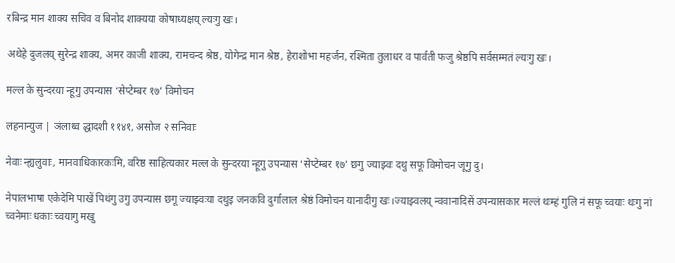रबिन्द्र मान शाक्य सचिव व बिनोद शाक्यया कोषाध्यक्षय् ल्यःगु खः।

अथेहे दुजलय् सुरेन्द्र शाक्य, अमर काजी शाक्य, रामचन्द श्रेष्ठ, योगेन्द्र मान श्रेष्ठ, हेराशोभा महर्जन, रश्मिता तुलाधर व पार्वती फजु श्रेष्ठपि सर्वसम्मतं ल्यःगु खः।

मल्ल के सुन्दरया न्हूगु उपन्यास ‘सेप्टेम्बर १७’ विमोचन

लहनान्युज | ञंलाथ्व द्धादशी ११४१, असोज २ सनिवाः

नेवाः न्ह्यलुवाः, मानवाधिकारकःमि, वरिष्ठ साहित्यकार मल्ल के सुन्दरया न्हूगु उपन्यास ‘सेप्टेम्बर १७’ छगु ज्याझ्वः दथु सफू विमोचन जूगु दु।

नेपालभाषा एकेदेमि पाखें पिथंगु उगु उपन्यास छगू ज्याझ्वःया दथुइ जनकवि दुर्गालाल श्रेष्ठं विमोचन यानादीगु खः।ज्याझ्वलय् न्ववानादिसें उपन्यासकार मल्लं थःम्हं गुलि नं सफू च्वयाः थःगु नां च्वनेमाः धकाः च्वयागु मखु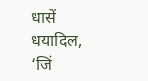धासें धयादिल, ‘जिं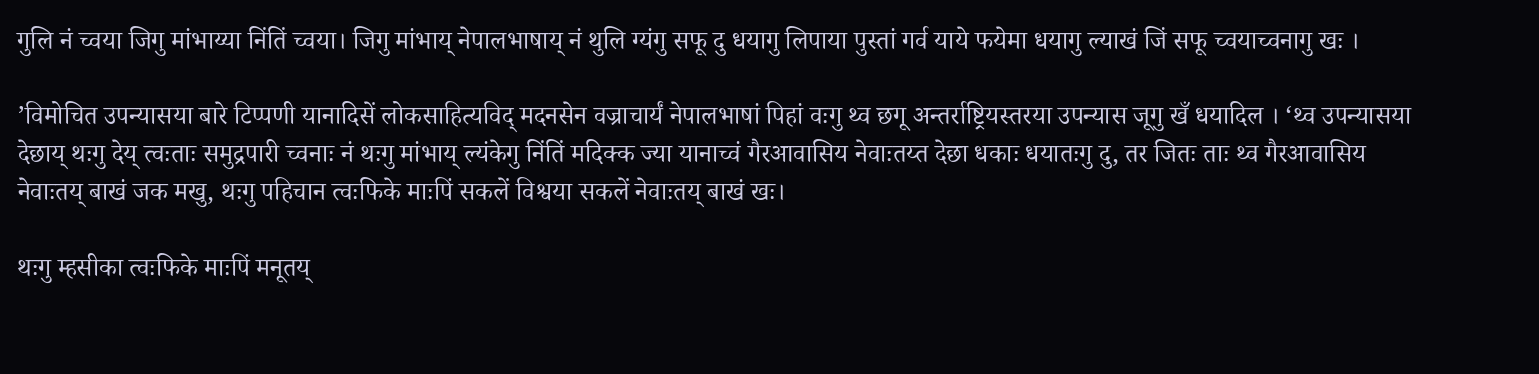गुलि नं च्वया जिगु मांभाय्या निंतिं च्वया। जिगु मांभाय् नेपालभाषाय् नं थुलि ग्यंगु सफू दु धयागु लिपाया पुस्तां गर्व याये फयेमा धयागु ल्याखं जिं सफू च्वयाच्वनागु खः ।

’विमोचित उपन्यासया बारे टिप्पणी यानादिसें लोकसाहित्यविद् मदनसेन वज्राचार्यं नेपालभाषां पिहां वःगु थ्व छगू अन्तर्राष्ट्रियस्तरया उपन्यास जूगु खँ धयादिल । ‘थ्व उपन्यासया  देछाय् थःगु देय् त्वःताः समुद्रपारी च्वनाः नं थःगु मांभाय् ल्यंकेगु निंतिं मदिक्क ज्या यानाच्वं गैरआवासिय नेवाःतय्त देछा धकाः धयातःगु दु, तर जितः ताः थ्व गैरआवासिय नेवाःतय् बाखं जक मखु, थःगु पहिचान त्वःफिके माःपिं सकलें विश्वया सकलें नेवाःतय् बाखं खः।

थःगु म्हसीका त्वःफिके माःपिं मनूतय्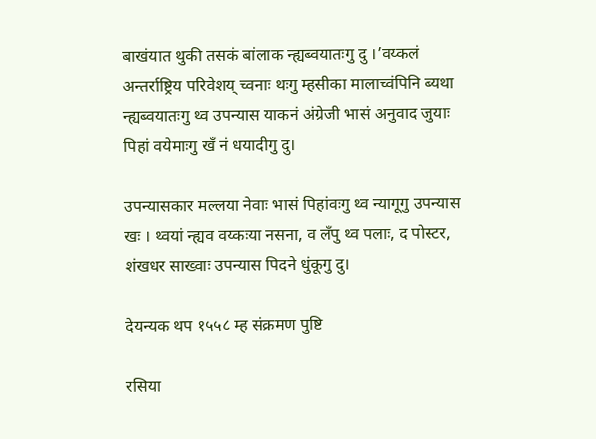बाखंयात थुकी तसकं बांलाक न्ह्यब्वयातःगु दु ।’वय्कलं अन्तर्राष्ट्रिय परिवेशय् च्वनाः थःगु म्हसीका मालाच्वंपिनि ब्यथा न्ह्यब्वयातःगु थ्व उपन्यास याकनं अंग्रेजी भासं अनुवाद जुयाः पिहां वयेमाःगु खँ नं धयादीगु दु।

उपन्यासकार मल्लया नेवाः भासं पिहांवःगु थ्व न्यागूगु उपन्यास खः । थ्वयां न्ह्यव वय्कःया नसना, व लँपु थ्व पलाः, द पोस्टर, शंखधर साख्वाः उपन्यास पिदने धुंकूगु दु।

देयन्यक थप १५५८ म्ह संक्रमण पुष्टि

रसिया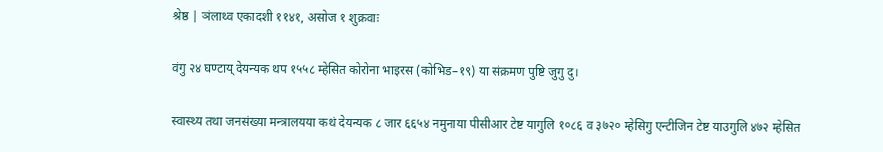श्रेष्ठ | ञंलाथ्व एकादशी ११४१, असोज १ शुक्रवाः

वंगु २४ घण्टाय् देयन्यक थप १५५८ म्हेसित कोरोना भाइरस (कोभिड–१९) या संक्रमण पुष्टि जुगु दु।

स्वास्थ्य तथा जनसंख्या मन्त्रालयया कथं देयन्यक ८ जार ६६५४ नमुनाया पीसीआर टेष्ट यागुलि १०८६ व ३७२० म्हेसिगु एन्टीजिन टेष्ट याउगुलि ४७२ म्हेसित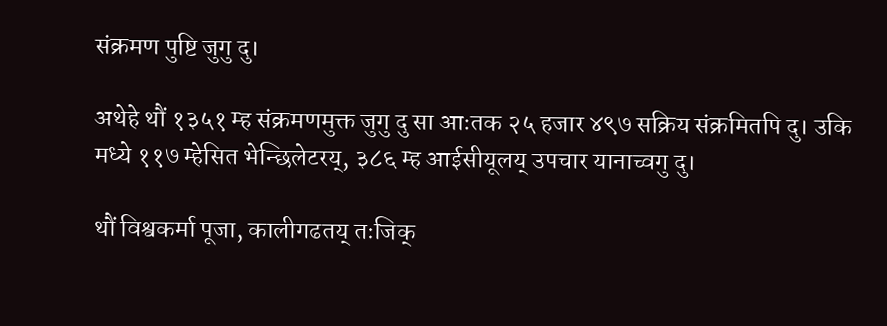संक्रमण पुष्टि जुगु दु।

अथेहे थौं १३५१ म्ह संक्रमणमुक्त जुगु दु सा आःतक २५ हजार ४९७ सक्रिय संक्रमितपि दु। उकि मध्ये ११७ म्हेसित भेन्छिलेटरय्, ३८६ म्ह आईसीयूलय् उपचार यानाच्वगु दु।

थौं विश्वकर्मा पूजा, कालीगढतय् तःजिक्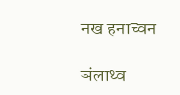नख हनाच्वन

ञंलाथ्व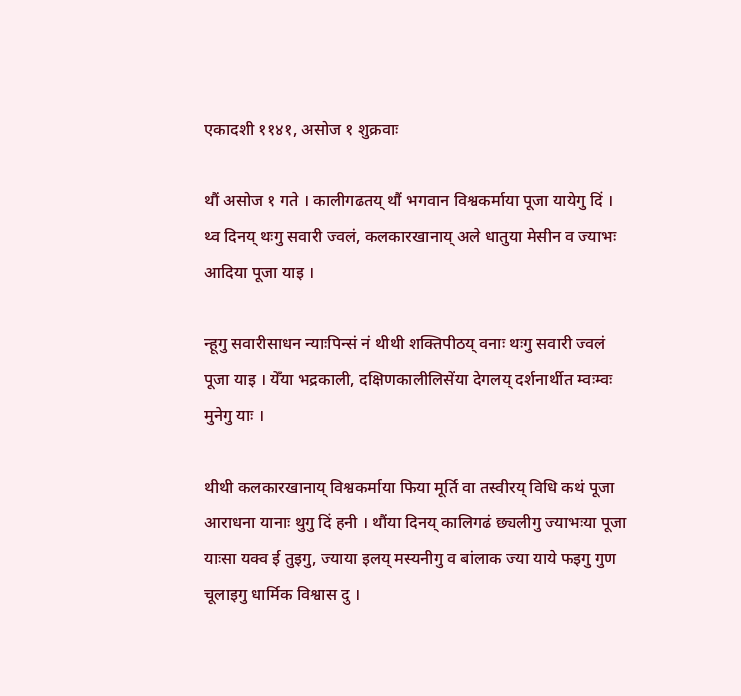एकादशी ११४१, असोज १ शुक्रवाः

थौं असोज १ गते । कालीगढतय् थौं भगवान विश्वकर्माया पूजा यायेगु दिं । थ्व दिनय् थःगु सवारी ज्वलं, कलकारखानाय् अले धातुया मेसीन व ज्याभः आदिया पूजा याइ ।

न्हूगु सवारीसाधन न्याःपिन्सं नं थीथी शक्तिपीठय् वनाः थःगु सवारी ज्वलं पूजा याइ । येँया भद्रकाली, दक्षिणकालीलिसेंया देगलय् दर्शनार्थीत म्वःम्वः मुनेगु याः ।

थीथी कलकारखानाय् विश्वकर्माया फिया मूर्ति वा तस्वीरय् विधि कथं पूजा आराधना यानाः थुगु दिं हनी । थौंया दिनय् कालिगढं छ्यलीगु ज्याभःया पूजा याःसा यक्व ई तुइगु, ज्याया इलय् मस्यनीगु व बांलाक ज्या याये फइगु गुण चूलाइगु धार्मिक विश्वास दु ।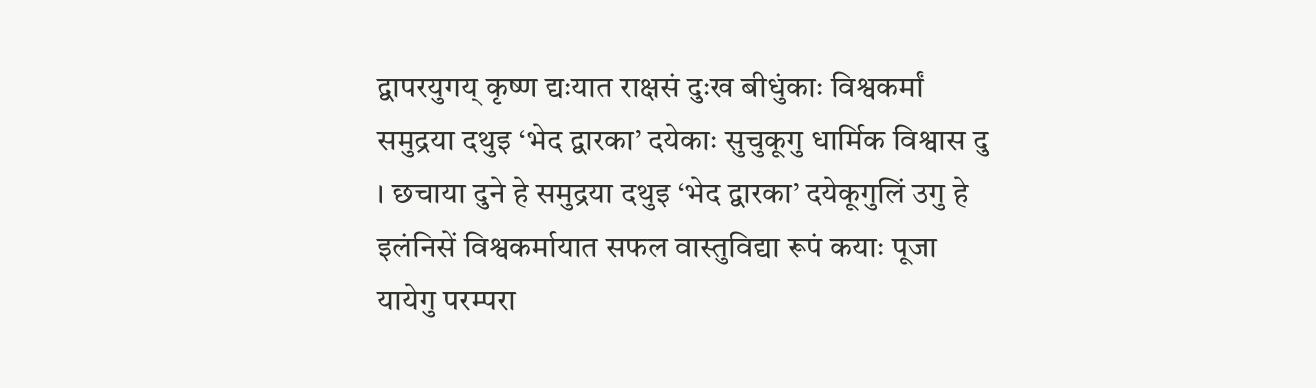द्वापरयुगय् कृष्ण द्यःयात राक्षसं दुःख बीधुंकाः विश्वकर्मां समुद्रया दथुइ ‘भेद द्वारका’ दयेकाः सुचुकूगु धार्मिक विश्वास दु । छचाया दुने हे समुद्रया दथुइ ‘भेद द्वारका’ दयेकूगुलिं उगु हे इलंनिसें विश्वकर्मायात सफल वास्तुविद्या रूपं कयाः पूजा यायेगु परम्परा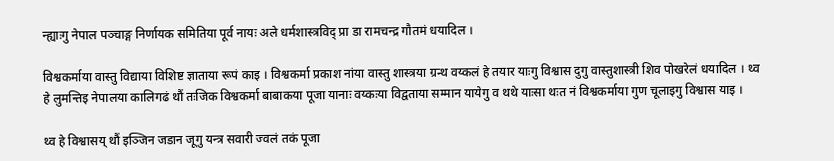न्ह्याःगु नेपाल पञ्चाङ्ग निर्णायक समितिया पूर्व नायः अले धर्मशास्त्रविद् प्रा डा रामचन्द्र गौतमं धयादिल ।

विश्वकर्माया वास्तु विद्याया विशिष्ट ज्ञाताया रूपं काइ । विश्वकर्मा प्रकाश नांया वास्तु शास्त्रया ग्रन्थ वय्कलं हे तयार याःगु विश्वास दुगु वास्तुशास्त्री शिव पोखरेलं धयादिल । थ्व हे लुमन्तिइ नेपालया कालिगढं थौं तःजिक विश्वकर्मा बाबाकया पूजा यानाः वय्कःया विद्वताया सम्मान यायेगु व थथे याःसा थःत नं विश्वकर्माया गुण चूलाइगु विश्वास याइ ।

थ्व हे विश्वासय् थौं इञ्जिन जडान जूगु यन्त्र सवारी ज्वलं तकं पूजा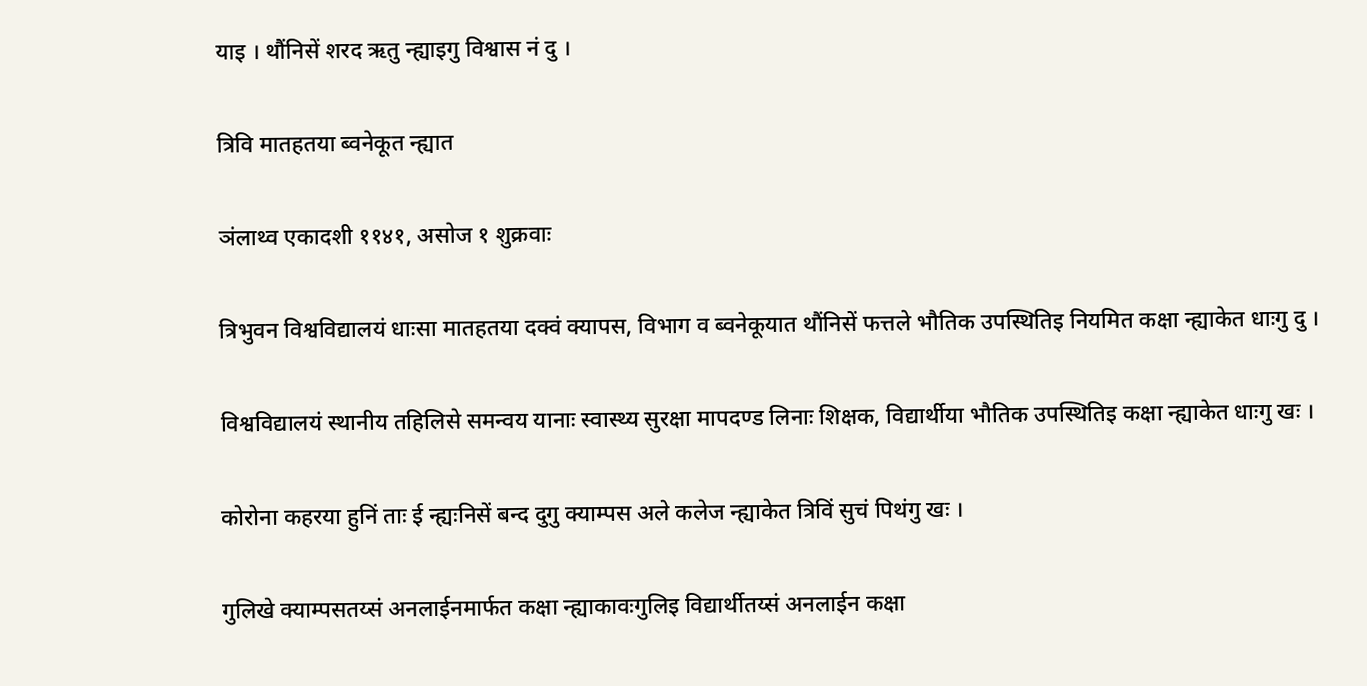याइ । थौंनिसें शरद ऋतु न्ह्याइगु विश्वास नं दु ।

त्रिवि मातहतया ब्वनेकूत न्ह्यात

ञंलाथ्व एकादशी ११४१, असोज १ शुक्रवाः

त्रिभुवन विश्वविद्यालयं धाःसा मातहतया दक्वं क्यापस, विभाग व ब्वनेकूयात थौंनिसें फत्तले भौतिक उपस्थितिइ नियमित कक्षा न्ह्याकेत धाःगु दु ।

विश्वविद्यालयं स्थानीय तहिलिसे समन्वय यानाः स्वास्थ्य सुरक्षा मापदण्ड लिनाः शिक्षक, विद्यार्थीया भौतिक उपस्थितिइ कक्षा न्ह्याकेत धाःगु खः ।

कोरोना कहरया हुनिं ताः ई न्ह्यःनिसें बन्द दुगु क्याम्पस अले कलेज न्ह्याकेत त्रिविं सुचं पिथंगु खः ।

गुलिखे क्याम्पसतय्सं अनलाईनमार्फत कक्षा न्ह्याकावःगुलिइ विद्यार्थीतय्सं अनलाईन कक्षा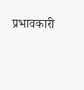प्रभावकारी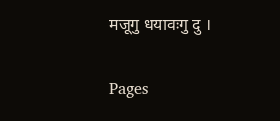मजूगु धयावःगु दु ।

Pages